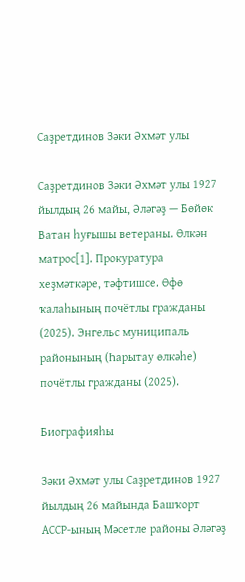Саҙретдинов Зәки Әхмәт улы

Саҙретдинов Зәки Әхмәт улы 1927 йылдың 26 майы, Әләгәҙ — Бөйөк Ватан һуғышы ветераны. Өлкән матрос[1]. Прокуратура хеҙмәткәре, тәфтишсе. Өфө ҡалаһының почётлы гражданы (2025). Энгельс муниципаль районының (Һарытау өлкәһе) почётлы гражданы (2025).

Биографияһы

Зәки Әхмәт улы Саҙретдинов 1927 йылдың 26 майында Башҡорт АССР-ының Мәсетле районы Әләгәҙ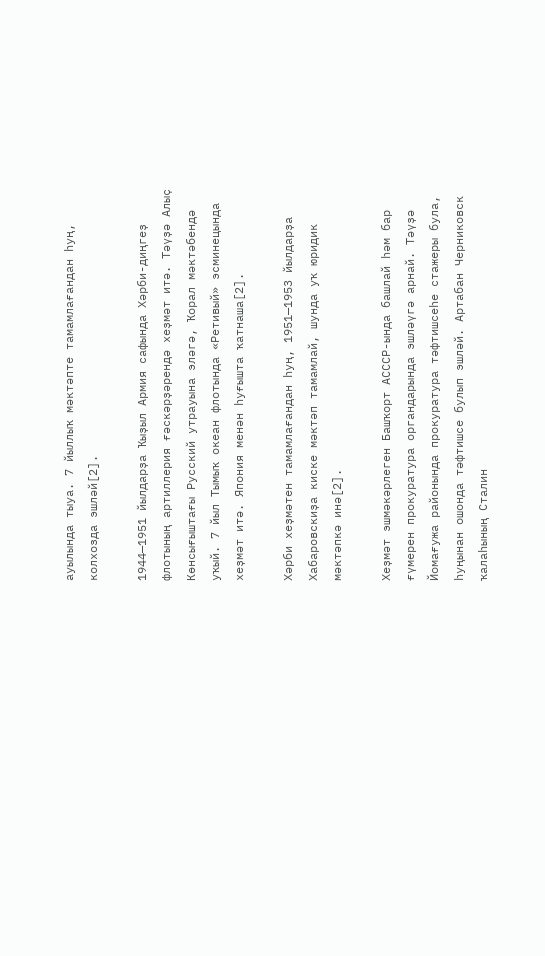ауылында тыуа. 7 йыллыҡ мәктәпте тамамлағандан һуң, колхозда эшләй[2].

1944—1951 йылдарҙа Ҡыҙыл Армия сафында Хәрби-диңгеҙ флотының артиллерия ғәскәрҙәрендә хеҙмәт итә. Тәүҙә Алыҫ Көнсығыштағы Русский утрауына эләгә, Ҡорал мәктәбендә уҡый. 7 йыл Тымыҡ океан флотында «Ретивый» эсминецында хеҙмәт итә. Япония менән һуғышта ҡатнаша[2].

Хәрби хеҙмәтен тамамлағандан һуң, 1951—1953 йылдарҙа Хабаровскиҙа киске мәктәп тамамлай, шунда уҡ юридик мәктәпкә инә[2].

Хеҙмәт эшмәкәрлеген Башҡорт АСССР-ында башлай һәм бар ғүмерен прокуратура органдарында эшләүгә арнай. Тәүҙә Йомағужа районында прокуратура тәфтишсеһе стажеры була, һуңынан ошонда тәфтишсе булып эшләй. Артабан Черниковск ҡалаһының Сталин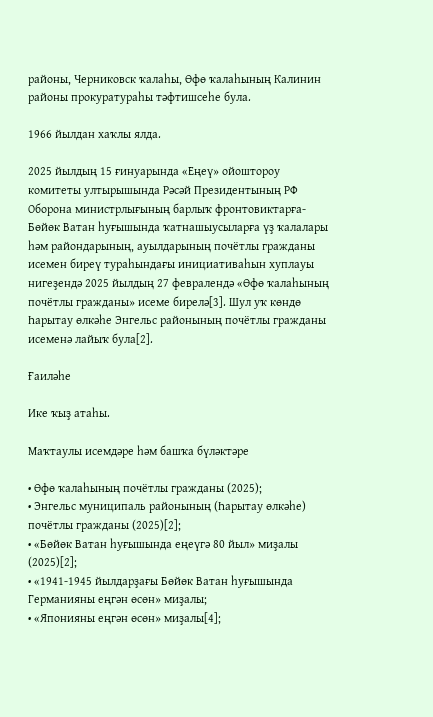районы, Черниковск ҡалаһы, Өфө ҡалаһының Калинин районы прокуратураһы тәфтишсеһе була.

1966 йылдан хаҡлы ялда.

2025 йылдың 15 ғинуарында «Еңеү» ойоштороу комитеты ултырышында Рәсәй Президентының РФ Оборона министрлығының барлыҡ фронтовиктарға-Бөйөк Ватан һуғышында ҡатнашыусыларға үҙ ҡалалары һәм райондарының, ауылдарының почётлы гражданы исемен биреү тураһындағы инициативаһын хуплауы нигеҙендә 2025 йылдың 27 февралендә «Өфө ҡалаһының почётлы гражданы» исеме бирелә[3]. Шул уҡ көндө Һарытау өлкәһе Энгельс районының почётлы гражданы исеменә лайыҡ була[2].

Ғаиләһе

Ике ҡыҙ атаһы.

Маҡтаулы исемдәре һәм башҡа бүләктәре

• Өфө ҡалаһының почётлы гражданы (2025);
• Энгельс муниципаль районының (Һарытау өлкәһе) почётлы гражданы (2025)[2];
• «Бөйөк Ватан һуғышында еңеүгә 80 йыл» миҙалы (2025)[2];
• «1941-1945 йылдарҙағы Бөйөк Ватан һуғышында Германияны еңгән өсөн» миҙалы;
• «Японияны еңгән өсөн» миҙалы[4];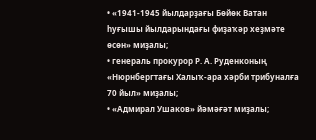• «1941-1945 йылдарҙағы Бөйөк Ватан һуғышы йылдарындағы фиҙаҡәр хеҙмәте өсөн» миҙалы;
• генераль прокурор Р. А. Руденконың «Нюрнбергтағы Халыҡ-ара хәрби трибуналға 70 йыл» миҙалы;
• «Адмирал Ушаков» йәмәғәт миҙалы;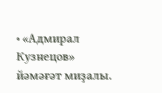• «Адмирал Кузнецов» йәмәғәт миҙалы.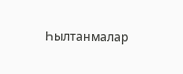Һылтанмалар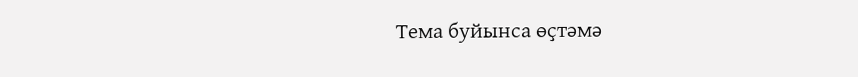Тема буйынса өҫтәмә